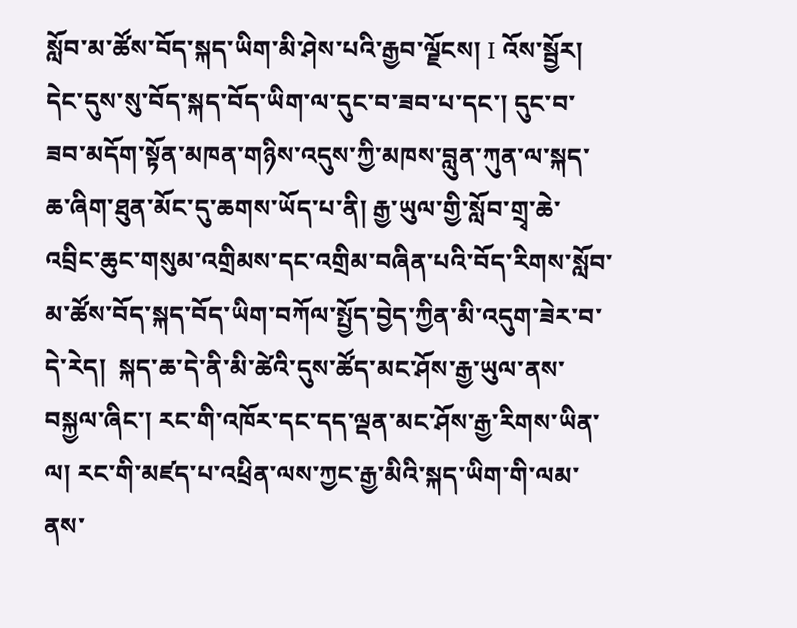སློབ་མ་ཚོས་བོད་སྐད་ཡིག་མི་ཤེས་པའི་རྒྱབ་ལྗོངས། I འོས་སྦྱོར།
དེང་དུས་སུ་བོད་སྐད་བོད་ཡིག་ལ་དུང་བ་ཟབ་པ་དང་། དུང་བ་ཟབ་མདོག་སྟོན་མཁན་གཉིས་འདུས་ཀྱི་མཁས་བླུན་ཀུན་ལ་སྐད་ཆ་ཞིག་ཐུན་མོང་དུ་ཆགས་ཡོད་པ་ནི། རྒྱ་ཡུལ་གྱི་སློབ་གྲྭ་ཆེ་འབྲིང་ཆུང་གསུམ་འགྲིམས་དང་འགྲིམ་བཞིན་པའི་བོད་རིགས་སློབ་མ་ཚོས་བོད་སྐད་བོད་ཡིག་བཀོལ་སྤྱོད་བྱེད་ཀྱིན་མི་འདུག་ཟེར་བ་དེ་རེད།  སྐད་ཆ་དེ་ནི་མི་ཚེའི་དུས་ཚོད་མང་ཤོས་རྒྱ་ཡུལ་ནས་བསྐྱལ་ཞིང་། རང་གི་འཁོར་དང་དད་ལྡན་མང་ཤོས་རྒྱ་རིགས་ཡིན་ལ། རང་གི་མཛད་པ་འཕྲིན་ལས་ཀྱང་རྒྱ་མིའི་སྐད་ཡིག་གི་ལམ་ནས་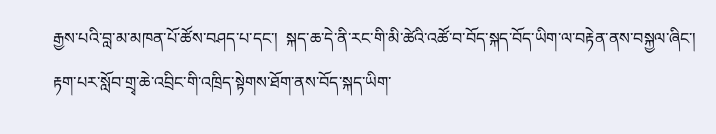རྒྱས་པའི་བླ་མ་མཁན་པོ་ཚོས་བཤད་པ་དང་།  སྐད་ཆ་དེ་ནི་རང་གི་མི་ཚེའི་འཚོ་བ་བོད་སྐད་བོད་ཡིག་ལ་བརྟེན་ནས་བསྐྱལ་ཞིང་།  རྟག་པར་སློབ་གྲྭ་ཆེ་འབྲིང་གི་འཁྲིད་སྟེགས་ཐོག་ནས་བོད་སྐད་ཡིག་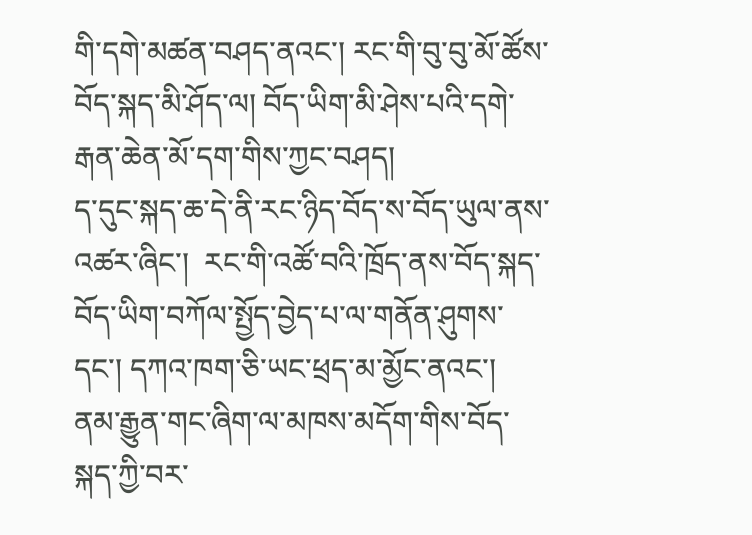གི་དགེ་མཚན་བཤད་ནའང་། རང་གི་བུ་བུ་མོ་ཚོས་བོད་སྐད་མི་ཤོད་ལ། བོད་ཡིག་མི་ཤེས་པའི་དགེ་རྒན་ཆེན་མོ་དག་གིས་ཀྱང་བཤད།
ད་དུང་སྐད་ཆ་དེ་ནི་རང་ཉིད་བོད་ས་བོད་ཡུལ་ནས་འཚར་ཞིང་།  རང་གི་འཚོ་བའི་ཁྲོད་ནས་བོད་སྐད་བོད་ཡིག་བཀོལ་སྤྱོད་བྱེད་པ་ལ་གནོན་ཤུགས་དང་། དཀའ་ཁག་ཅི་ཡང་ཕྲད་མ་མྱོང་ནའང་།  ནམ་རྒྱུན་གང་ཞིག་ལ་མཁས་མདོག་གིས་བོད་སྐད་ཀྱི་བར་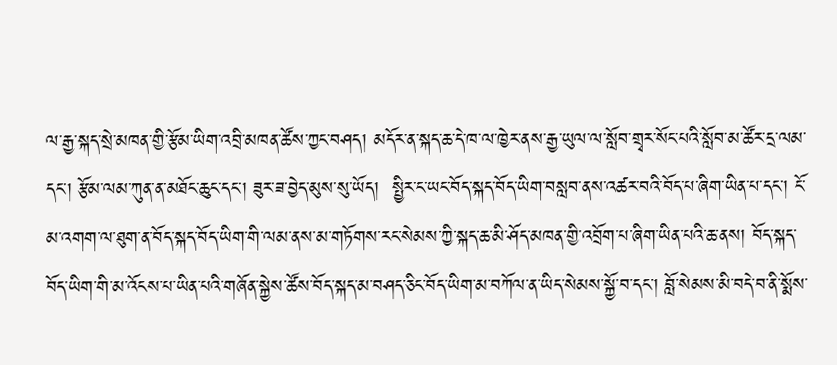ལ་རྒྱ་སྐད་སྲེ་མཁན་གྱི་རྩོམ་ཡིག་འབྲི་མཁན་ཚོས་ཀྱང་བཤད། མདོར་ན་སྐད་ཆ་དེ་ཁ་ལ་ཁྱེར་ནས་རྒྱ་ཡུལ་ལ་སློབ་གྲྭར་སོང་པའི་སློབ་མ་ཚོར་དྲ་ལམ་དང་། རྩོམ་ལམ་ཀུན་ན་མཐོང་ཆུང་དང་། ཟུར་ཟ་བྱེད་མུས་སུ་ཡོད།  སྤྱིར་ང་ཡང་བོད་སྐད་བོད་ཡིག་བསླབ་ནས་འཚར་བའི་བོད་པ་ཞིག་ཡིན་པ་དང་། ངོ་མ་འགག་ལ་ཐུག་ན་བོད་སྐད་བོད་ཡིག་གི་ལམ་ནས་མ་གཏོགས་རང་སེམས་ཀྱི་སྐད་ཆ་མི་ཤོད་མཁན་གྱི་འབྲོག་པ་ཞིག་ཡིན་པའི་ཆ་ནས། བོད་སྐད་བོད་ཡིག་གི་མ་འོངས་པ་ཡིན་པའི་གཞོན་སྐྱེས་ཚོས་བོད་སྐད་མ་བཤད་ཅིང་བོད་ཡིག་མ་བཀོལ་ན་ཡིད་སེམས་སྐྱོ་བ་དང་། བློ་སེམས་མི་བདེ་བ་ནི་སྨོས་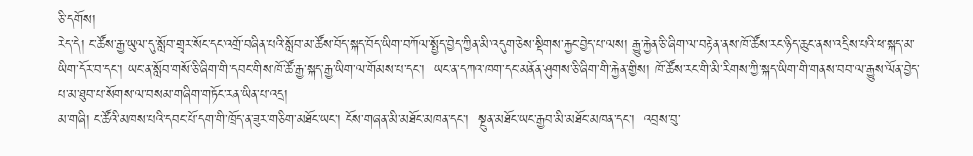ཅི་དགོས།
རེད་དེ། ང་ཚོས་རྒྱ་ཡུལ་དུ་སློབ་གྲྭར་སོང་དང་འགྲོ་བཞིན་པའི་སློབ་མ་ཚོས་བོད་སྐད་བོད་ཡིག་བཀོལ་སྤྱོད་བྱེད་ཀྱིན་མི་འདུག་ཅེས་སྡིགས་རྐྱང་བྱེད་པ་ལས། རྒྱུ་རྐྱེན་ཅི་ཞིག་ལ་བརྟེན་ནས་ཁོ་ཚོས་རང་ཉིད་ཆུང་ནས་འདྲིས་པའི་ཕ་སྐད་མ་ཡིག་དོར་བ་དང་། ཡང་ན་སློབ་གསོ་ཅི་ཞིག་གི་དབང་གིས་ཁོ་ཚོ་རྒྱ་སྐད་རྒྱ་ཡིག་ལ་གོམས་པ་དང་།  ཡང་ན་དཀའ་ཁག་དང་མནོན་ཤུགས་ཅི་ཞིག་གི་རྐྱེན་གྱིས། ཁོ་ཚོས་རང་གི་མི་རིགས་ཀྱི་སྐད་ཡིག་གི་གནས་བབ་ལ་རྒྱུས་ལོན་བྱེད་པ་མ་ཐུབ་པ་སོགས་ལ་བསམ་གཞིག་གཏོང་རན་ཡིན་པ་འདྲ།
མ་གཞི། ང་ཚོའི་མཁས་པའི་དབང་པོ་དག་གི་ཁྲོད་ན་ཟུར་གཅིག་མཐོང་ཡང་། ངོས་གཞན་མི་མཐོང་མཁན་དང་།  སྔུན་མཐོང་ཡང་རྒྱབ་མི་མཐོང་མཁན་དང་།  འབྲས་བུ་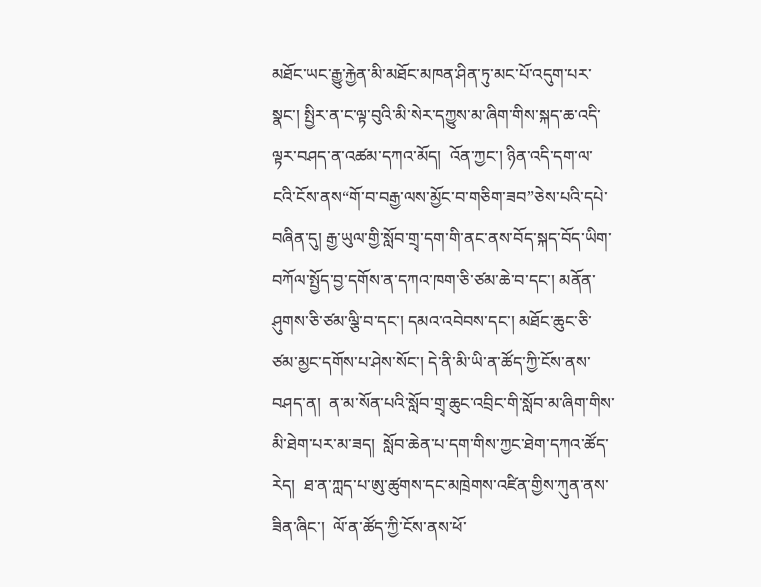མཐོང་ཡང་རྒྱུ་རྐྱེན་མི་མཐོང་མཁན་ཤིན་ཏུ་མང་པོ་འདུག་པར་སྣང་། སྤྱིར་ན་ང་ལྟ་བུའི་མི་སེར་དཀྱུས་མ་ཞིག་གིས་སྐད་ཆ་འདི་ལྟར་བཤད་ན་འཚམ་དཀའ་མོད།  འོན་ཀྱང་། ཉིན་འདི་དག་ལ་ངའི་ངོས་ནས“གོ་བ་བརྒྱ་ལས་མྱོང་བ་གཅིག་ཟབ”ཅེས་པའི་དཔེ་བཞིན་དུ། རྒྱ་ཡུལ་གྱི་སློབ་གྲྭ་དག་གི་ནང་ནས་བོད་སྐད་བོད་ཡིག་བཀོལ་སྤྱོད་བྱ་དགོས་ན་དཀའ་ཁག་ཅི་ཙམ་ཆེ་བ་དང་། མནོན་ཤུགས་ཅི་ཙམ་ལྕི་བ་དང་། དམའ་འབེབས་དང་། མཐོང་ཆུང་ཅི་ཙམ་མྱང་དགོས་པ་ཤེས་སོང་། དེ་ནི་མི་ཡི་ན་ཚོད་ཀྱི་ངོས་ནས་བཤད་ན།  ན་མ་སོན་པའི་སློབ་གྲྭ་ཆུང་འབྲིང་གི་སློབ་མ་ཞིག་གིས་མི་ཐེག་པར་མ་ཟད།  སློབ་ཆེན་པ་དག་གིས་ཀྱང་ཐེག་དཀའ་ཚོད་རེད།  ཐ་ན་ཀླད་པ་ཨུ་ཚུགས་དང་མཁྲེགས་འཛིན་གྱིས་ཀུན་ནས་ཟིན་ཞིང་།  ལོ་ན་ཚོད་ཀྱི་ངོས་ནས་ཕོ་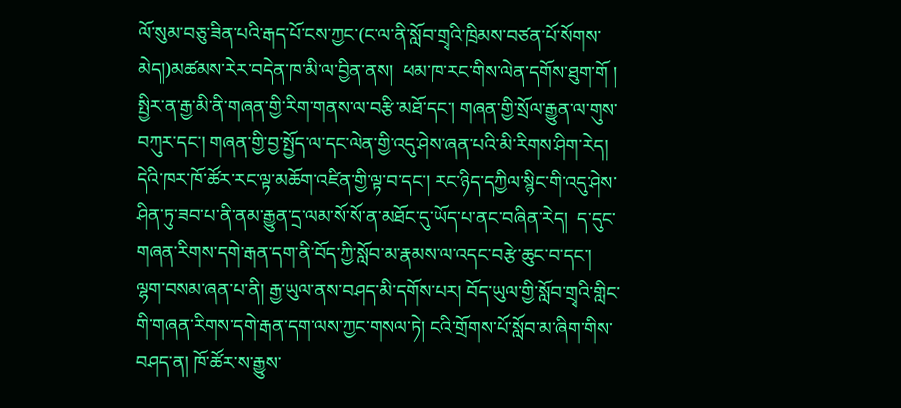ལོ་སུམ་བཅུ་ཟིན་པའི་རྒད་པོ་ངས་ཀྱང་(ང་ལ་ནི་སློབ་གྲྭའི་ཁྲིམས་བཙན་པོ་སོགས་མེད།)མཚམས་རེར་བདེན་ཁ་མི་ལ་བྱིན་ནས།  ཕམ་ཁ་རང་གིས་ལེན་དགོས་ཐུག་གོ །
སྤྱིར་ན་རྒྱ་མི་ནི་གཞན་གྱི་རིག་གནས་ལ་བརྩི་མཐོ་དང་། གཞན་གྱི་སྲོལ་རྒྱུན་ལ་གུས་བཀུར་དང་། གཞན་གྱི་བྱ་སྤྱོད་ལ་དང་ལེན་གྱི་འདུ་ཤེས་ཞན་པའི་མི་རིགས་ཤིག་རེད། དེའི་ཁར་ཁོ་ཚོར་རང་ལྟ་མཆོག་འཛིན་གྱི་ལྟ་བ་དང་། རང་ཉིད་དཀྱིལ་སྙིང་གི་འདུ་ཤེས་ཤིན་ཏུ་ཟབ་པ་ནི་ནམ་རྒྱུན་དྲ་ལམ་སོ་སོ་ན་མཐོང་དུ་ཡོད་པ་ནང་བཞིན་རེད།  ད་དུང་གཞན་རིགས་དགེ་རྒན་དག་ནི་བོད་ཀྱི་སློབ་མ་རྣམས་ལ་འདང་བརྩེ་ཆུང་བ་དང་།  ལྷག་བསམ་ཞན་པ་ནི། རྒྱ་ཡུལ་ནས་བཤད་མི་དགོས་པར། བོད་ཡུལ་གྱི་སློབ་གྲྭའི་གླིང་གི་གཞན་རིགས་དགེ་རྒན་དག་ལས་ཀྱང་གསལ་ཏེ། ངའི་གྲོགས་པོ་སློབ་མ་ཞིག་གིས་བཤད་ན། ཁོ་ཚོར་ས་རྒྱུས་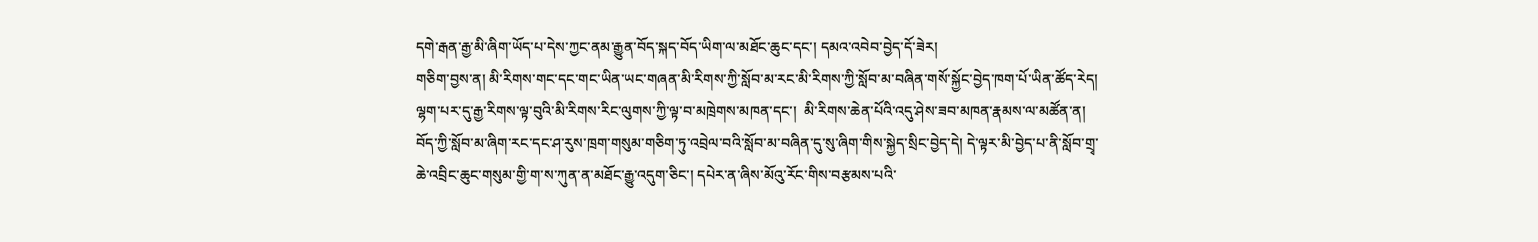དགེ་རྒན་རྒྱ་མི་ཞིག་ཡོད་པ་དེས་ཀྱང་ནམ་རྒྱུན་བོད་སྐད་བོད་ཡིག་ལ་མཐོང་ཆུང་དང་། དམའ་འབེབ་བྱེད་དོ་ཟེར།
གཅིག་བྱས་ན། མི་རིགས་གང་དང་གང་ཡིན་ཡང་གཞན་མི་རིགས་ཀྱི་སློབ་མ་རང་མི་རིགས་ཀྱི་སློབ་མ་བཞིན་གསོ་སྐྱོང་བྱེད་ཁག་པོ་ཡིན་ཚོད་རེད། ལྷག་པར་དུ་རྒྱ་རིགས་ལྟ་བུའི་མི་རིགས་རིང་ལུགས་ཀྱི་ལྟ་བ་མཁྲེགས་མཁན་དང་།  མི་རིགས་ཆེན་པོའི་འདུ་ཤེས་ཟབ་མཁན་རྣམས་ལ་མཚོན་ན། བོད་ཀྱི་སློབ་མ་ཞིག་རང་དང་ཤ་རུས་ཁྲག་གསུམ་གཅིག་ཏུ་འབྲེལ་བའི་སློབ་མ་བཞིན་དུ་སུ་ཞིག་གིས་སྐྱེད་སྲིང་བྱེད་དེ། དེ་ལྟར་མི་བྱེད་པ་ནི་སློབ་གྲྭ་ཆེ་འབྲིང་ཆུང་གསུམ་གྱི་ག་ས་ཀུན་ན་མཐོང་རྒྱུ་འདུག་ཅིང་། དཔེར་ན་ཞིས་མོའུ་རོང་གིས་བརྩམས་པའི་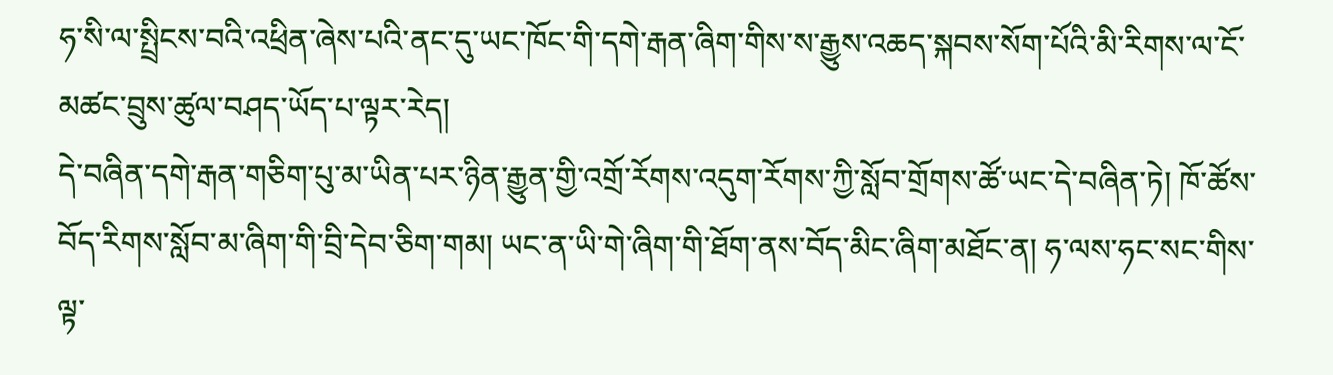ཧ་སི་ལ་སྤྲིངས་བའི་འཕྲིན་ཞེས་པའི་ནང་དུ་ཡང་ཁོང་གི་དགེ་རྒན་ཞིག་གིས་ས་རྒྱུས་འཆད་སྐབས་སོག་པོའི་མི་རིགས་ལ་ངོ་མཚང་བྲུས་ཚུལ་བཤད་ཡོད་པ་ལྟར་རེད།
དེ་བཞིན་དགེ་རྒན་གཅིག་པུ་མ་ཡིན་པར་ཉིན་རྒྱུན་གྱི་འགྲོ་རོགས་འདུག་རོགས་ཀྱི་སློབ་གྲོགས་ཚོ་ཡང་དེ་བཞིན་ཏེ། ཁོ་ཚོས་བོད་རིགས་སློབ་མ་ཞིག་གི་བྲི་དེབ་ཅིག་གམ། ཡང་ན་ཡི་གེ་ཞིག་གི་ཐོག་ནས་བོད་མིང་ཞིག་མཐོང་ན། ཧ་ལས་ཧང་སང་གིས་ལྟ་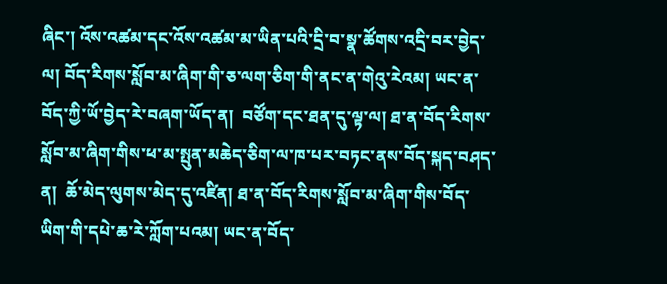ཞིང་། འོས་འཚམ་དང་འོས་འཚམ་མ་ཡིན་པའི་དྲི་བ་སྣ་ཚོགས་འདྲི་བར་བྱེད་ལ། བོད་རིགས་སློབ་མ་ཞིག་གི་ཅ་ལག་ཅིག་གི་ནང་ན་གེའུ་རེའམ། ཡང་ན་བོད་ཀྱི་ཡོ་བྱེད་རེ་བཞག་ཡོད་ན།  བཙོག་དང་ཐན་དུ་ལྟ་ལ། ཐ་ན་བོད་རིགས་སློབ་མ་ཞིག་གིས་ཕ་མ་སྤུན་མཆེད་ཅིག་ལ་ཁ་པར་བཏང་ནས་བོད་སྐད་བཤད་ན།  ཆོ་མེད་ལུགས་མེད་དུ་འཛིན། ཐ་ན་བོད་རིགས་སློབ་མ་ཞིག་གིས་བོད་ཡིག་གི་དཔེ་ཆ་རེ་ཀློག་པའམ། ཡང་ན་བོད་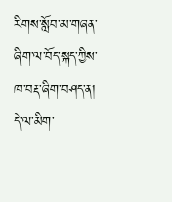རིགས་སློབ་མ་གཞན་ཞིག་ལ་བོད་སྐད་ཀྱིས་ཁ་བརྡ་ཞིག་བཤད་ན། དེ་ལ་མིག་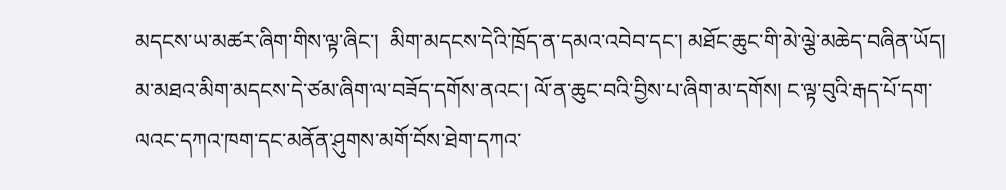མདངས་ཡ་མཚར་ཞིག་གིས་ལྟ་ཞིང་།  མིག་མདངས་དེའི་ཁྲོད་ན་དམའ་འབེབ་དང་། མཐོང་ཆུང་གི་མེ་ལྕེ་མཆེད་བཞིན་ཡོད།  མ་མཐའ་མིག་མདངས་དེ་ཙམ་ཞིག་ལ་བཟོད་དགོས་ནའང་། ལོ་ན་ཆུང་བའི་བྱིས་པ་ཞིག་མ་དགོས། ང་ལྟ་བུའི་རྒད་པོ་དག་ལའང་དཀའ་ཁག་དང་མནོན་ཤུགས་མགོ་བོས་ཐེག་དཀའ་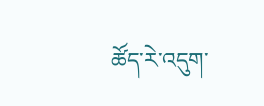ཚོད་རེ་འདུག་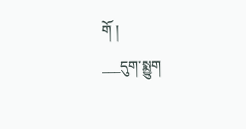གོ །
___དུག་སྨྱུག